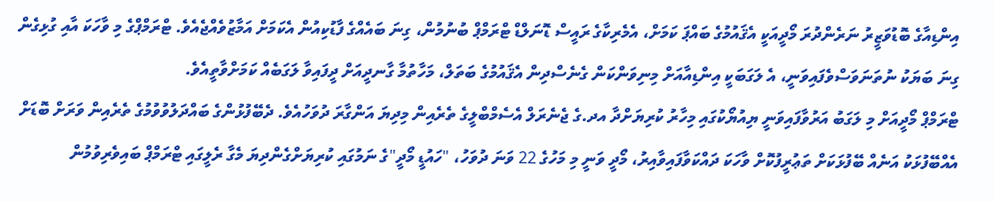އިންޑިއާގެ ބޮޑުވަޒީރު ނަރެންދުރަ މޯދީއަކީ އެޤައުމުގެ ބައްޕަ ކަމަށް، އެމެރިކާގެ ރައީސް ޑޮނަލްޑް ޓްރަމްޕް ބުނުމުން، ގިނަ ބައެއްގެ ފާޑުކިއުން އެކަމަށް އަމާޒުވެއްޖެއެވެ. ޓްރަމްޕްގެ މި ވާހަކަ އާއި ގުޅިގެން ގިނަ ބަޔަކު ނުތަނަވަސްވެފައިވަނީ، އެ ލަގަބަކީ އިންޑިއާއަށް މިނިވަންކަން ގެނެސްދިން އެޤައުމުގެ ބަތަލް، މަހާތުމާ ގާނދީއަށް ދީފައިވާ ލަގަބެއް ކަމަށްވާތީއެވެ.
ޓްރަމްޕް މޯދީއަށް މި ލަގަބު އަރުވާފައިވަނީ ޔިއުޔޯކުގައި މިހާރު ކުރިޔަށްދާ އދ.ގެ ޖެނެރަލް އެސެމްބްލީގެ ތެރެއިން މިދިޔަ އަންގާރަ ދުވަހުއެވެ. ދެބޭފުޅުންގެ ބައްދަލުވުވުމުގެ ތެރެއިން ވަރަށް ބޮޑަށް އެއްބޭފުޅަކު އަނެއް ބޭފުޅަކަށް ތަޢުރީފުކޮށް ވާހަކަ ދައްކަވާފައިވާއިރު، މޯދީ ވަނީ މި މަހުގެ 22 ވަނަ ދުވަހު، "ހައުޑީ މޯދީ"ގެ ނަމުގައި ކުރިޔަށްގެންދިޔަ މެގާ ރެލީގައި ޓްރަމްޕް ބައިވެރިވުމުން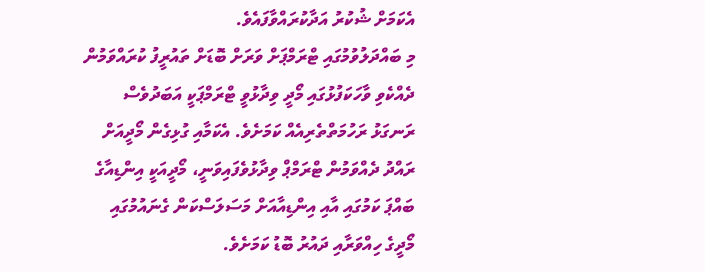އެކަމަށް ޝުކުރު އަދާކުރައްވާފައެވެ.
މި ބައްދަލުވުމުގައި ޓްރަމްޕަށް ވަރަށް ބޮޑަށް ތައުރީފު ކުރައްވަމުން ދެއްކެވި ވާހަކަފުޅުގައި މޯދީ ވިދާޅުވީ ޓްރަމްޕަކީ އަބަދުވެސް ރަނގަޅު ރަހުމަތްތެރިއެއް ކަމަށެވެ. އެކަމާއި ގުޅިގެން މޯދީއަށް ރައްދު ދެއްވަމުން ޓްރަމްޕް ވިދާޅުވެފައިވަނީ، މޯދީއަކީ އިންޑިއާގެ ބައްޕަ ކަމުގައި އާއި އިންޑިއާއަށް މަސަލަސްކަން ގެނައުމުގައި މޯދީގެ ހިއްވަރާއި ދައުރު ބޮޑު ކަމަށެވެ.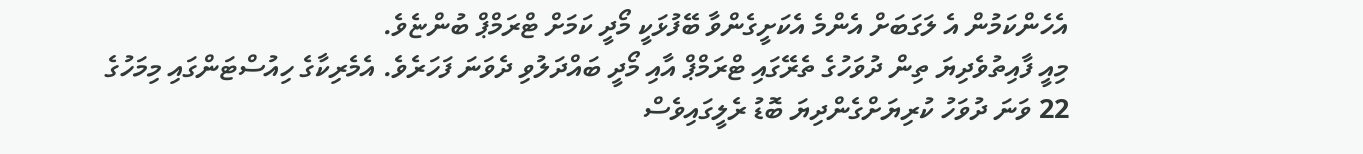އެހެންކަމުން އެ ލަގަބަށް އެންމެ އެކަށީގެންވާ ބޭފުޅަކީ މޯދީ ކަމަށް ޓްރަމްޕް ބުންޏެވެ.
މިއީ ފާއިތުވެދިޔަ ތިން ދުވަހުގެ ތެރޭގައި ޓްރަމްޕް އާއި މޯދީ ބައްދަލުވި ދެވަނަ ފަހަރެވެ. އެމެރިކާގެ ހިއުސްޓަންގައި މިމަހުގެ 22 ވަނަ ދުވަހު ކުރިޔަށްގެންދިޔަ ބޮޑު ރެލީގައިވެސް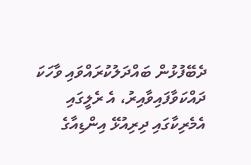ދެބޭފުޅުން ބައްދަލުކުރައްވައި ވާހަކަ ދައްކަވާފައިވާއިރު، އެ ރެލީގައި އެމެރިކާގައި ދިރިއުޅޭ އިންޑިއާގެ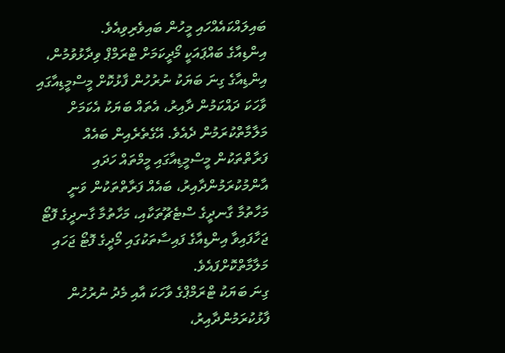ބައިލައްކައެއްހައި މީހުން ބައިވެރިވިއެވެ.
އިންޑިއާގެ ބައްޕައަކީ މޯދީކަމަށް ޓްރަމްޕް ވިދާޅުވުމުން، އިންޑިއާގެ ގިނަ ބަޔަކު ނުރުހުން ފާޅުކޮށް މީސްމީޑިއާގައި ވާހަކަ ދައްކަމުން ދާއިރު، އެތައް ބަޔަކު އެކަމަށް މަލާމާތްކުރަމުން ދެއެވެ. އޭގެތެރެއިން ބައެއް ފަރާތްތަކުން މީސްމީޑިއާގައި މީމްތައް ހަދައި އާންމުކުރަމުންދާއިރު، ބައެއް ފަރާތްތަކުން ވަނީ މަހާތުމާ ގާނދީގެ ސްޓެޗޫތަކާއި، މަހާތުމާ ގާނދީގެ ފޮޓޯ ޖަހާފައިވާ އިންޑިއާގެ ފައިސާތަކުގައި މޯދީގެ ފޮޓޯ ޖަހައި މަލާމާތްކޮށްފައެވެ.
ގިނަ ބަޔަކު ޓްރަމްޕްގެ ވާހަކަ އާއި މެދު ނުރުހުން ފާޅުކުރަމުންދާއިރު،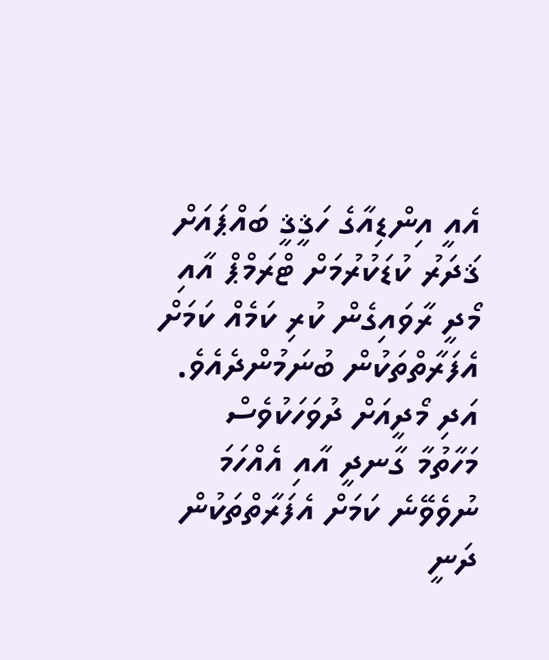އެއީ އިންޑިއާގެ ހަޤީޤީ ބައްޕައަށް ޤަދަރު ކުޑަކުރުމަށް ޓްރަމްޕް އާއި މޯދީ ރާވައިގެން ކުރި ކަމެއް ކަމަށް އެފަރާތްތަކުން ބުނަމުންދެއެވެ. އަދި މޯދީއަށް ދުވަހަކުވެސް މަހާތުމާ ގާނދީ އާއި އެއްހަމަ ނުވެވޭނެ ކަމަށް އެފަރާތްތަކުން ދަނީ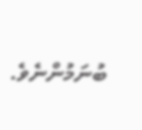ބުނަމުންނެވެ.